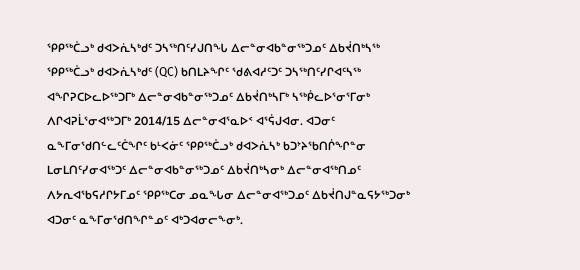ᕿᑭᖅᑖᓗᒃ ᑯᐊᐳᕇᓴᒃᑯᑦ ᑐᓴᖅᑎᑦᓯᒍᑎᖓ ᐃᓕᓐᓂᐊᑲᓐᓂᖅᑐᓄᑦ ᐃᑲᔫᑎᒃᓴᖅ
ᕿᑭᖅᑖᓗᒃ ᑯᐊᐳᕇᓴᒃᑯᑦ (QC) ᑲᑎᒪᔨᖏᑦ ᖁᕕᐊᓱᑦᑐᑦ ᑐᓴᖅᑎᑦᓯᒋᐊᑦᓴᖅ ᐊᖏᕈᑕᐅᓚᐅᖅᑐᒥᒃ ᐃᓕᓐᓂᐊᑲᓐᓂᖅᑐᓄᑦ ᐃᑲᔫᑎᒃᓴᒥᒃ ᓴᖅᑮᓚᐅᕐᓂᕐᒥᓂᒃ ᐱᒋᐊᕈᒫᕐᓂᐊᖅᑐᒥᒃ 2014/15 ᐃᓕᓐᓂᐊᕐᓇᐅᑉ ᐊᕐᕌᒍᐊᓂ. ᐊᑐᓂᑦ ᓇᖕᒥᓂᖁᑎᓪᓚᑦᑖᖏᑦ ᑲᒻᐸᓃᑦ ᕿᑭᖅᑖᓗᒃ ᑯᐊᐳᕇᓴᒃ ᑲᑐᔾᔨᖃᑎᒌᖏᓐᓂ ᒪᓂᒪᑎᑦᓯᓂᐊᖅᑐᑦ ᐃᓕᓐᓂᐊᑲᓐᓂᖅᑐᓄᑦ ᐃᑲᔫᑎᒃᓴᓂᒃ ᐃᓕᓐᓂᐊᖅᑎᓄᑦ ᐱᔭᕆᐊᖃᕋᓱᒋᔭᒥᓄᑦ ᕿᑭᖅᑕᓂ ᓄᓇᖓᓂ ᐃᓕᓐᓂᐊᖅᑐᓄᑦ ᐃᑲᔫᑎᒍᓐᓇᕋᔭᖅᑐᓂᒃ ᐊᑐᓂᑦ ᓇᖕᒥᓂᖁᑎᖏᓐᓄᑦ ᐊᒃᑐᐊᓂᓕᖕᓂᒃ.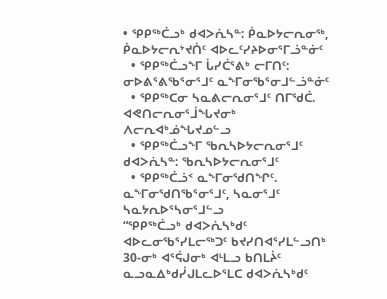• ᕿᑭᖅᑖᓗᒃ ᑯᐊᐳᕇᓴᓐ: ᑮᓇᐅᔭᓕᕆᓂᖅ, ᑮᓇᐅᔭᓕᕆᔾᔪᑏᑦ ᐊᐅᓚᑦᓯᔨᐅᓂᕐᒥᓘᓐᓃᑦ
  • ᕿᑭᖅᑖᓗᖕᒥ ᒑᓯᑖᕐᕕᒃ ᓕᒥᑎᑦ: ᓂᐅᕕᕐᕕᖃᕐᓂᕐᒧᑦ ᓇᖕᒥᓂᖃᕐᓂᒧᓪᓘᓐᓃᑦ
  • ᕿᑭᖅᑕᓂ ᓴᓇᕕᓕᕆᓂᕐᒧᑦ ᑎᒥᖁᑖ. ᐊᕙᑎᓕᕆᓂᕐᒨᖓᔪᓂᒃ ᐱᓕᕆᐊᒃᓅᖓᔪᓄᓪᓗ
  • ᕿᑭᖅᑖᓗᖕᒥ ᖃᕆᓴᐅᔭᓕᕆᓂᕐᒧᑦ ᑯᐊᐳᕇᓴᓐ: ᖃᕆᓴᐅᔭᓕᕆᓂᕐᒧᑦ
  • ᕿᑭᖅᑖᓘᑉ ᓇᖕᒥᓂᖁᑎᖏᑦ. ᓇᖕᒥᓂᖁᑎᖃᕐᓂᕐᒧᑦ, ᓴᓇᓂᕐᒧᑦ ᓴᓇᔭᕆᐅᕐᓴᓂᕐᒧᓪᓗ
“ᕿᑭᖅᑖᓗᒃ ᑯᐊᐳᕇᓴᒃᑯᑦ ᐊᐅᓚᓂᖃᕐᓯᒪᓕᖅᑐᑦ ᑲᔪᓯᑎᐊᕐᓯᒪᓪᓗᑎᒃ 30-ᓂᒃ ᐊᕐᕌᒍᓂᒃ ᐊᒻᒪᓗ ᑲᑎᒪᔩᑦ ᓇᓗᓇᐃᒃᑯᓰᒍᒪᓚᐅᕐᒪᑕ ᑯᐊᐳᕇᓴᒃᑯᑦ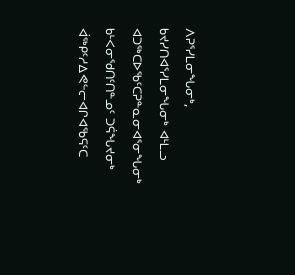ᐱᕈᕐᓯᒪᓂᖓᓂᒃ, ᑲᔪᓯᑎᐊᕐᓯᒪᓂᖓᓂᒃ ᐊᒻᒪᓗ ᐊᑐᖅᑕᐅᖃᑦᑕᕈᓐᓇᓂᐊᕐᓂᖓᓂᒃ ᑲᒻᐸᓂᖁᑎᑦᑎᓐᓄᑦ ᑐᕌᖓᔪᓂᒃ ᐋᖅᑭᑦᓱᐃᕙᓪᓕᐊᒋᐊᖃᕋᑦᑕ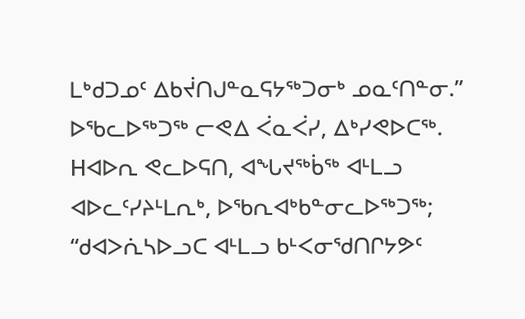ᒪᒃᑯᑐᓄᑦ ᐃᑲᔫᑎᒍᓐᓇᕋᔭᖅᑐᓂᒃ ᓄᓇᑦᑎᓐᓂ.” ᐅᖃᓚᐅᖅᑐᖅ ᓕᕙᐃ ᐹᓇᐹᓯ, ᐃᒃᓯᕙᐅᑕᖅ.
Hᐊᐅᕆ ᕙᓚᐅᕋᑎ, ᐊᖓᔪᖅᑳᖅ ᐊᒻᒪᓗ ᐊᐅᓚᑦᓯᔨᒻᒪᕆᒃ, ᐅᖃᕆᐊᒃᑲᓐᓂᓚᐅᖅᑐᖅ; “ᑯᐊᐳᕇᓴᐅᓗᑕ ᐊᒻᒪᓗ ᑲᒻᐸᓂᖁᑎᒋᔭᕗᑦ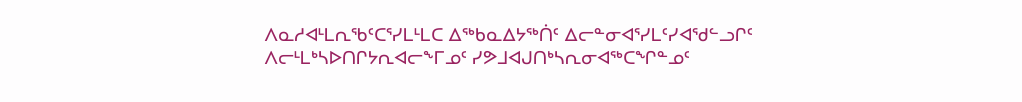ᐱᓇᓱᐊᒻᒪᕆᖃᑦᑕᕐᓯᒪᒻᒪᑕ ᐃᖅᑲᓇᐃᔭᖅᑏᑦ ᐃᓕᓐᓂᐊᕐᓯᒪᑦᓯᐊᖁᓪᓗᒋᑦ ᐱᓕᒻᒪᒃᓴᐅᑎᒋᔭᕆᐊᓕᖕᒥᓄᑦ ᓯᕗᒧᐊᒍᑎᒃᓴᕆᓂᐊᖅᑕᖏᓐᓄᑦ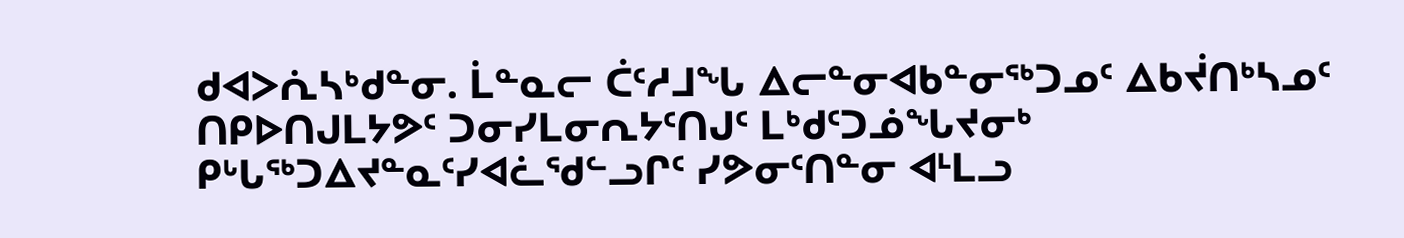ᑯᐊᐳᕇᓴᒃᑯᓐᓂ. ᒫᓐᓇᓕ ᑖᑦᓱᒧᖓ ᐃᓕᓐᓂᐊᑲᓐᓂᖅᑐᓄᑦ ᐃᑲᔫᑎᒃᓴᓄᑦ ᑎᑭᐅᑎᒍᒪᔭᕗᑦ ᑐᓂᓯᒪᓂᕆᔭᑦᑎᒍᑦ ᒪᒃᑯᑦᑐᓅᖓᔪᓂᒃ ᑭᒡᒐᖅᑐᐃᔪᓐᓇᑦᓯᐊᓛᖁᓪᓗᒋᑦ ᓯᕗᓂᑦᑎᓐᓂ ᐊᒻᒪᓗ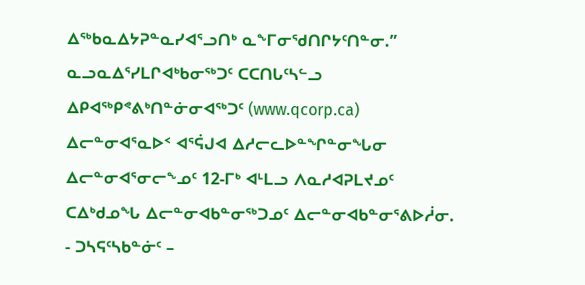ᐃᖅᑲᓇᐃᔭᕈᓐᓇᓯᐊᕐᓗᑎᒃ ᓇᖕᒥᓂᖁᑎᒋᔭᑦᑎᓐᓂ.”
ᓇᓗᓇᐃᕐᓯᒪᒋᐊᒃᑲᓂᖅᑐᑦ ᑕᑕᑎᒐᑦᓴᓪᓗ ᐃᑭᐊᖅᑭᕝᕕᒃᑎᓐᓃᓂᐊᖅᑐᑦ (www.qcorp.ca) ᐃᓕᓐᓂᐊᕐᓇᐅᑉ ᐊᕐᕌᒍᐊ ᐃᓱᓕᓚᐅᓐᖏᓐᓂᖓᓂ ᐃᓕᓐᓂᐊᕐᓂᓕᖕᓄᑦ 12-ᒥᒃ ᐊᒻᒪᓗ ᐱᓇᓱᐊᕈᒪᔪᓄᑦ ᑕᐃᒃᑯᓄᖓ ᐃᓕᓐᓂᐊᑲᓐᓂᖅᑐᓄᑦ ᐃᓕᓐᓂᐊᑲᓐᓂᕐᕕᐅᓲᓂ.
- ᑐᓴᕋᑦᓴᑲᓐᓃᑦ –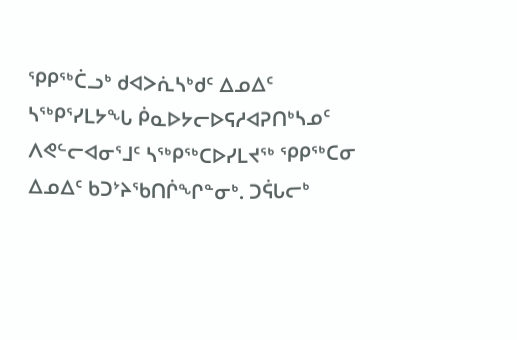ᕿᑭᖅᑖᓗᒃ ᑯᐊᐳᕇᓴᒃᑯᑦ ᐃᓄᐃᑦ ᓴᖅᑭᕐᓯᒪᔭᖓ ᑮᓇᐅᔭᓕᐅᕋᓱᐊᕈᑎᒃᓴᓄᑦ ᐱᕙᓪᓕᐊᓂᕐᒧᑦ ᓴᖅᑭᖅᑕᐅᓯᒪᔪᖅ ᕿᑭᖅᑕᓂ ᐃᓄᐃᑦ ᑲᑐᔾᔨᖃᑎᒌᖏᓐᓂᒃ. ᑐᕌᒐᓕᒃ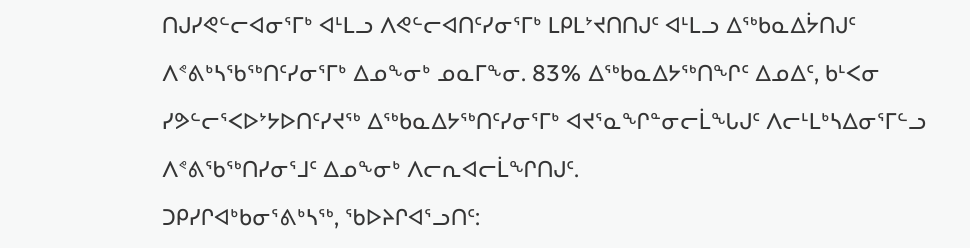ᑎᒍᓯᕙᓪᓕᐊᓂᕐᒥᒃ ᐊᒻᒪᓗ ᐱᕙᓪᓕᐊᑎᑦᓯᓂᕐᒥᒃ ᒪᑭᒪᔾᔪᑎᑎᒍᑦ ᐊᒻᒪᓗ ᐃᖅᑲᓇᐃᔮᑎᒍᑦ ᐱᕝᕕᒃᓴᖃᖅᑎᑦᓯᓂᕐᒥᒃ ᐃᓄᖕᓂᒃ ᓄᓇᒥᖕᓂ. 83% ᐃᖅᑲᓇᐃᔭᖅᑎᖏᑦ ᐃᓄᐃᑦ, ᑲᒻᐸᓂ ᓯᕗᓪᓕᕐᐸᐅᔾᔭᐅᑎᑦᓯᔪᖅ ᐃᖅᑲᓇᐃᔭᖅᑎᑦᓯᓂᕐᒥᒃ ᐊᔪᕐᓇᖏᓐᓂᓕᒫᖓᒍᑦ ᐱᓕᒻᒪᒃᓴᐃᓂᕐᒥᓪᓗ ᐱᕝᕕᖃᖅᑎᓯᓂᕐᒧᑦ ᐃᓄᖕᓂᒃ ᐱᓕᕆᐊᓕᒫᖏᑎᒍᑦ.
ᑐᑭᓯᒋᐊᒃᑲᓂᕐᕕᒃᓴᖅ, ᖃᐅᔨᒋᐊᕐᓗᑎᑦ: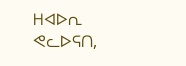ᕼᐊᐅᕆ ᕙᓚᐅᕋᑎ,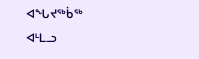ᐊᖓᔪᖅᑳᖅ ᐊᒻᒪᓗ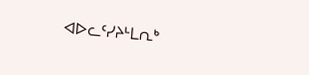ᐊᐅᓚᑦᓯᔨᒻᒪᕆᒃ